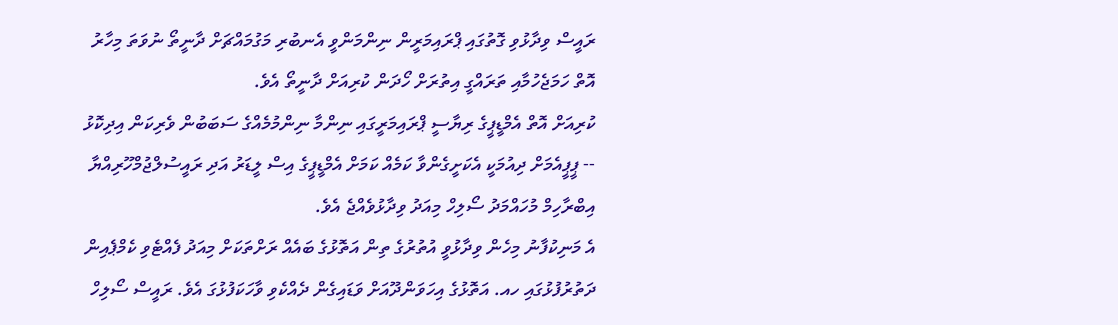ރައީސް ވިދާޅުވި ގޮތުގައި ޕްރައިމަރީން ނިންމަންވީ އެނބުރި މަގުމައްޗަށް ދާނީތޯ ނުވަތަ މިހާރު އޮތް ހަމަޖެހުމާއި ތަރައްގީ އިތުރަށް ހޯދަން ކުރިއަށް ދާނީތޯ އެވެ.
ކުރިއަށް އޮތް އެމްޑީޕީގެ ރިޔާސީ ޕްރައިމަރީގައި ނިންމާ ނިންމުމެއްގެ ސަބަބުން ވެރިކަން އިދިކޮޅު -- ޕީޕީއެމަށް ދިއުމަކީ އެކަށީގެންވާ ކަމެއް ކަމަށް އެމްޑީޕީގެ އިސް ލީޑަރު އަދި ރައީސުލްޖުމްހޫރިއްޔާ އިބްރާހިމް މުހައްމަދު ސޯލިހް މިއަދު ވިދާޅުވެއްޖެ އެވެ.
އެ މަނިކުފާނު މިހެން ވިދާޅުވީ އުތުރުގެ ތިން އަތޮޅުގެ ބައެއް ރަށްތަކަށް މިއަދު ފެއްޓެވި ކެމްޕެއިން ދަތުރުފުޅުގައި ހއ. އަތޮޅުގެ އިހަވަންދޫއަށް ވަޑައިގެން ދެއްކެވި ވާހަކަފުޅުގަ އެވެ. ރައީސް ސޯލިހް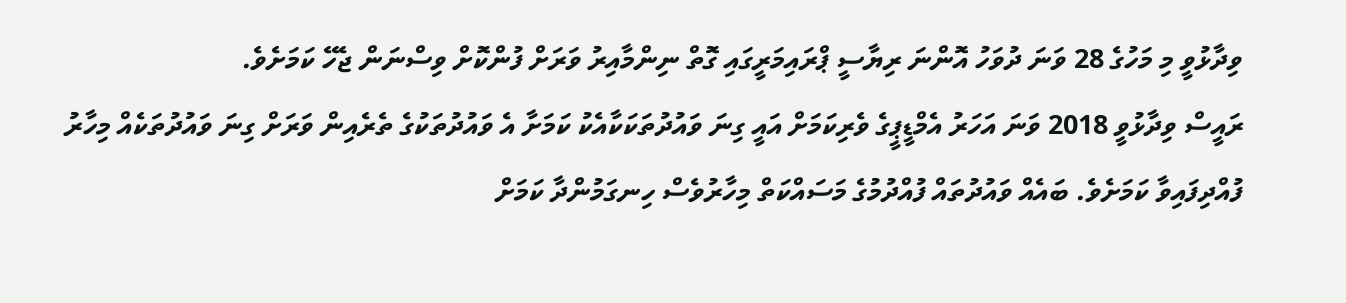ވިދާޅުވީ މި މަހުގެ 28 ވަނަ ދުވަހު އޮންނަ ރިޔާސީ ޕްރައިމަރީގައި ގޮތް ނިންމާއިރު ވަރަށް ފުންކޮށް ވިސްނަން ޖެހޭ ކަމަށެވެ.
ރައީސް ވިދާޅުވީ 2018 ވަނަ އަހަރު އެމްޑީޕީގެ ވެރިކަމަށް އައީ ގިނަ ވައުދުތަކަކާއެކު ކަމަށާ އެ ވައުދުތަކުގެ ތެރެއިން ވަރަށް ގިނަ ވައުދުތަކެއް މިހާރު ފުއްދިފައިވާ ކަމަށެވެ. ބައެއް ވައުދުތައް ފުއްދުމުގެ މަސައްކަތް މިހާރުވެސް ހިނގަމުންދާ ކަމަށް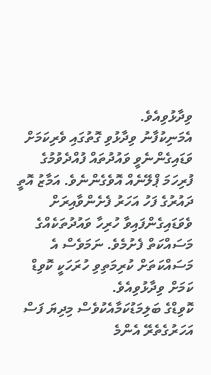ވިދާޅުވިއެވެ.
އެމަނިކުފާނު ވިދާޅުވި ގޮތުގައި ވެރިކަމަށް ވަޑައިގެންނެވީ ވައުދުތައް ފުއްދެވުމުގެ ފުރިހަމަ ޕްލޭނެއް އޮވެގެންނެވެ. އަމާޒު އޮތީ ދައުރުގެ ފަހު އަހަރު ފެށެންވާއިރަށް ވެވަޑައިގެންފައިވާ ހުރިހާ ވައުދުތަކެއްގެ މަސައްކަތް ފެށުމެވެ. ނަމަވެސް އެ މަސައްކަތަށް ކުރިމަތިވި ހުރަހަކީ ކޮވިޑް ކަމަށް ވިދާޅުވިއެވެ.
ކޮވިޑްގެ ބަލިމަޑުކަމާއެކުވެސް މިދިޔަ ފަސް އަހަރުގެތެރޭ އެންމެ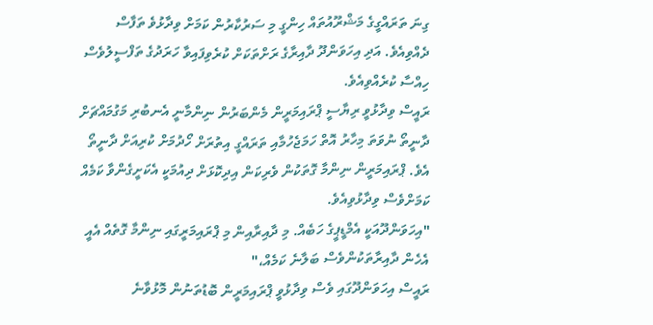ގިނަ ތަރައްގީގެ މަޝްރޫއުތައް ހިންގީ މި ސަރުކާރުން ކަމަށް ވިދާޅުވެ ތަފާސް ދެއްވިއެވެ. އަދި އިހަވަންދޫ ދާއިރާގެ ރަށްތަކަށް ކުރެވިފައިވާ ހަރަދުގެ ތަފްސީލުވެސް ހިއްސާ ކުރެއްވިއެވެ.
ރައީސް ވިދާޅުވީ ރިޔާސީ ޕްރައިމަރީން މެންބަރުން ނިންމާނީ އެނބުރި މަގުމައްޗަށް ދާނީތޯ ނުވަތަ މިހާރު އޮތް ހަމަޖެހުމާއި ތަރައްގީ އިތުރަށް ހޯދުމަށް ކުރިއަށް ދާނީތޯ އެވެ. ޕްރައިމަރީން ނިންމާ ގޮތަކުން ވެރިކަން އިދިކޮޅަށް ދިއުމަކީ އެކަށީގެންވާ ކަމެއް ކަމަށްވެސް ވިދާޅުވިއެވެ.
"އިހަވަންދޫއަކީ އެމްޑީޕީގެ ހަބެއް. މި ދާއިރާއިން މި ޕްރައިމަރީގައި ނިންމާ ގޮތެއް އެއީ އެހެން ދާއިރާތަކުންވެސް ބަލާނެ ކަމެއް،"
ރައީސް އިހަވަންދޫގައި ވެސް ވިދާޅުވީ ޕްރައިމަރީން ބޮޑުތަނުން މޮޅުވާނެ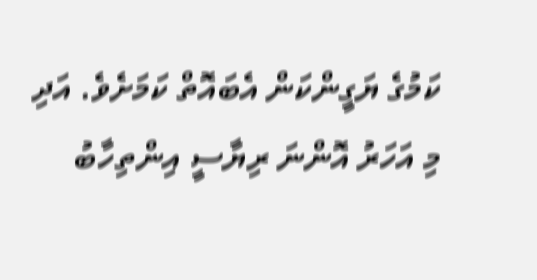ކަމުގެ ޔަގީންކަން އެބައޮތް ކަމަށެވެ. އަދި މި އަހަރު އޮންނަ ރިޔާސީ އިންތިހާބު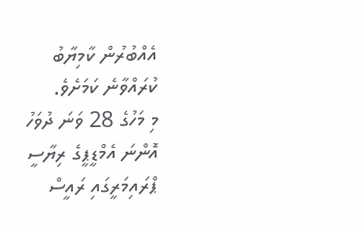އެއްބުރުން ކާމިޔާބު ކުރައްވާނެ ކަމަށެވެ.
މި މަހުގެ 28 ވަނަ ދުވަހު އޮންނަ އެމްޑީޕީގެ ރިޔާސީ ޕްރައިމަރީގައި ރައީސް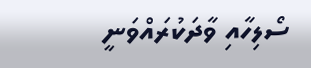ސޯލިހާއި ވާދަކުރައްވަނީ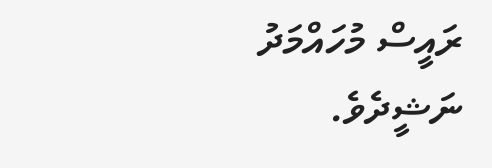ރައީސް މުހައްމަދު ނަޝީދެވެ.